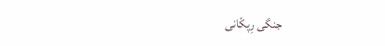جنگی رِپکّانی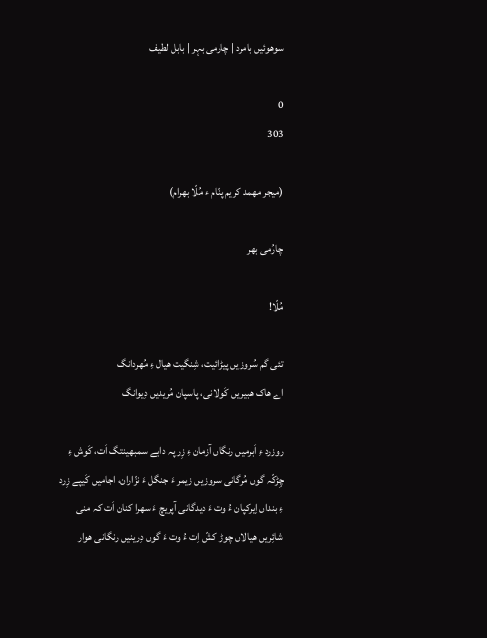سوھوئیں بامرد | چارمی بہر | بابل لطیف

0
303

(میجر مھمد کریم پنّام ء مُلّا بھرام)

چارُمی بھر

مُلّا!

تئی گم سُروزیں پیڑائیت، شِنگیت ھیال ءِ مُھردانگ
اے ھاک ھبیریں کَولانی، پاسپان مُریدیں دِیوانگ

روزرد ءِ اَبرمیں رنگاں آزمان ءِ زِر پہ دابے سمبھینتگ اَت، کَوش ءِ چِڑکّہ گوں مُرگانی سروزیں زیمر ءَ جنگل ءَ نزّاران، اجامیں کَیپے زِرد ءِ بنداں اِیرکپان ءُ وت ءَ دیدگانی آپریچ ءَ سھرا کنان اَت کہ منی شائِریں ھیالاں چوڑ کشّ اِت ءُ وت ءَ گوں دِرینیں رنگانی ھوار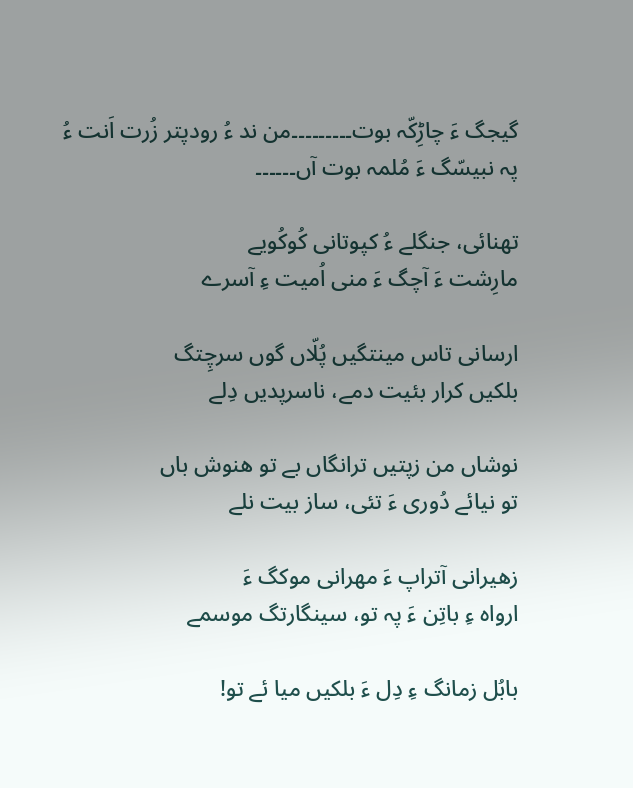گیجگ ءَ چاڑِکّہ بوت۔۔۔۔۔۔۔۔۔من ند ءُ رودپتر زُرت اَنت ءُ پہ نبیسّگ ءَ مُلمہ بوت آں۔۔۔۔۔۔

تھنائی، جنگلے ءُ کپوتانی کُوکُویے
مارِشت ءَ آچگ ءَ منی اُمیت ءِ آسرے

ارسانی تاس مینتگیں پُلّاں گوں سرچِتگ
بلکیں کرار بئیت دمے، ناسرپدیں دِلے

نوشاں من زپتیں ترانگاں بے تو ھنوش باں
تو نیائے دُوری ءَ تئی، ساز بیت نلے

زھیرانی آتراپ ءَ مھرانی موکگ ءَ
ارواہ ءِ باتِن ءَ پہ تو، سینگارتگ موسمے

بابُل زمانگ ءِ دِل ءَ بلکیں میا ئے تو!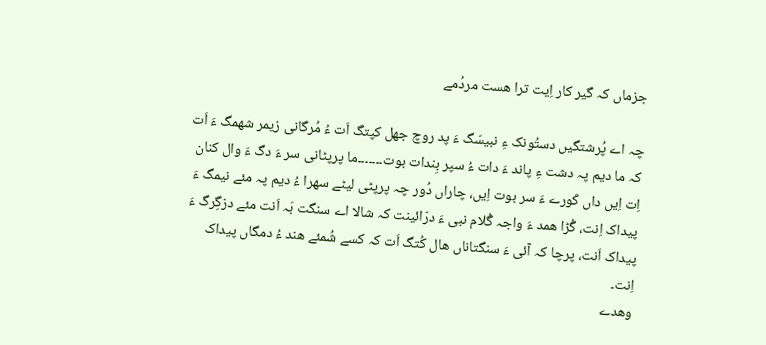جزماں کہ گیر کار اِیت ترا ھست مردُمے

چہ اے پُرشتگیں دستُونک ءِ نبیسّگ ءَ پد روچ جھل کپتگ اَت ءُ مُرگانی زیمر شھمگ ءَ اَت کہ ما دیم پہ دشت ءِ پاند ءَ دات ءُ سپر بِندات بوت۔۔۔۔۔۔۔ما پرپٹانی سر ءَ دگ ءَ وال کنان اِت اِیں داں کَورے ءَ سر بوت اِیں، چاراں دُور چہ پرپٹی لیٹے سھرا ءُ دیم پہ مئے نیمگ ءَ پیداک اِنت، گُڑا ھمد ءَ واجہ گُلام نبی ءَ درّائینت کہ شالا اے سنگت بَہ اَنت مئے دزگِرگ ءَ پیداک اَنت، پرچا کہ آئی ءَ سنگتاناں ھال کُتگ اَت کہ کسے شُمئے ھند ءُ دمگاں پیداک اِنت۔
وھدے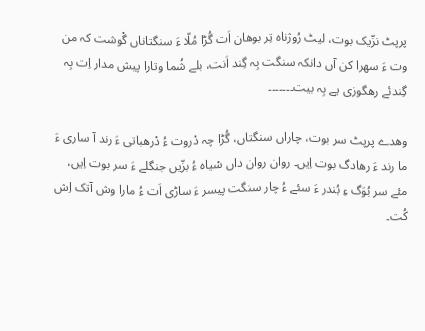پرپٹ نزّیک بوت، لیٹ رُوژناہ تِر بوھان اَت گُڑا مُلّا ءَ سنگتاناں گْوشت کہ من وت ءَ سھرا کن آں دانکہ سنگت بِہ گِند اَنت، بلے شُما وتارا پیش مدار اِت بِہ گِندئے رھگوزی یے بِہ بیت۔۔۔۔۔۔۔

وھدے پرپٹ سر بوت، چاراں سنگتاں، گُڑا چہ دْروت ءُ دْرھباتی ءَ رند آ ساری ءَ ما رند ءَ رھادگ بوت اِیں۔ روان روان داں سْیاہ ءُ بزّیں جنگلے ءَ سر بوت اِیں، مئے سر بُوَگ ءِ بُندر ءَ سئے ءُ چار سنگت پیسر ءَ ساڑی اَت ءُ مارا وش آتک اِش کُت۔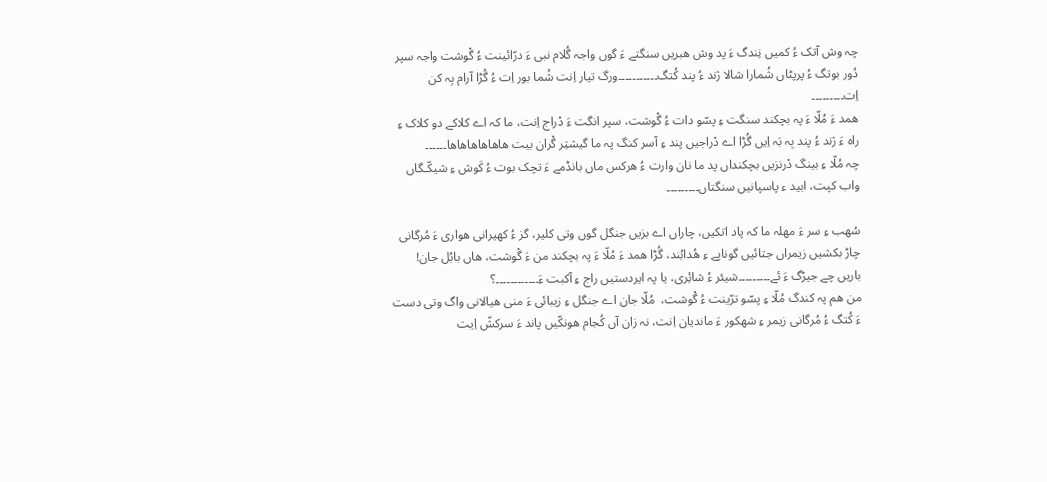چہ وش آتک ءُ کمیں نِندگ ءَ پد وش ھبریں سنگتے ءَ گوں واجہ گُلام نبی ءَ درّائینت ءُ گْوشت واجہ سپر دُور بوتگ ءُ پرپٹاں شُمارا شالا ژند ءُ پند کُتگ۔۔۔۔۔۔۔۔۔۔۔ورگ تیار اِنت شُما بور اِت ءُ گُڑا آرام بِہ کن اِت۔۔۔۔۔۔۔۔۔
ھمد ءَ مُلّا ءَ پہ بچکند سنگت ءِ پسّو دات ءُ گْوشت، سپر انگت ءَ دْراج اِنت، ما کہ اے کلاکے دو کلاک ءِ راہ ءَ ژند ءُ پند بِہ بَہ اِیں گُڑا اے دْراجیں پند ءِ آسر کنگ پہ ما گیشتِر گْران بیت ھاھاھاھاھاھا۔۔۔۔۔۔
چہ مُلّا ءِ بینگ دْرنزیں بچکنداں پد ما نان وارت ءُ ھرکس ماں بانڈمے ءَ تچک بوت ءُ کَوش ءِ شیکّـگاں واب کپت، ابید ء پاسپانیں سنگتاں۔۔۔۔۔۔۔۔۔

سُھب ءِ سر ءَ مھلہ ما کہ پاد اتکیں، چاراں اے بزیں جنگل گوں وتی کلیر، گز ءُ کھیرانی ھواری ءَ مُرگانی چاڑ بکشیں زیمراں جتائیں گوناپے ءِ ھُدابُند، گُڑا ھمد ءَ مُلّا ءَ پہ بچکند من ءَ گْوشت، ھاں بابُل جان! باریں چے جیڑگ ءَ ئے۔۔۔۔۔۔۔۔۔شیئر ءُ شائِری، یا پہ ایردستیں راج ءِ آکبت ءَ۔۔۔۔۔۔۔۔۔۔۔۔؟
من ھم پہ کندگ مُلّا ءِ پسّو ترّینت ءُ گْوشت،  مُلّا جان اے جنگل ءِ زیبائی ءَ منی ھیالانی واگ وتی دست ءَ کُتگ ءُ مُرگانی زیمر ءِ شھکور ءَ ماندیان اِنت، نہ زان آں کُجام ھونکّیں پاند ءَ سرکشّ اِیت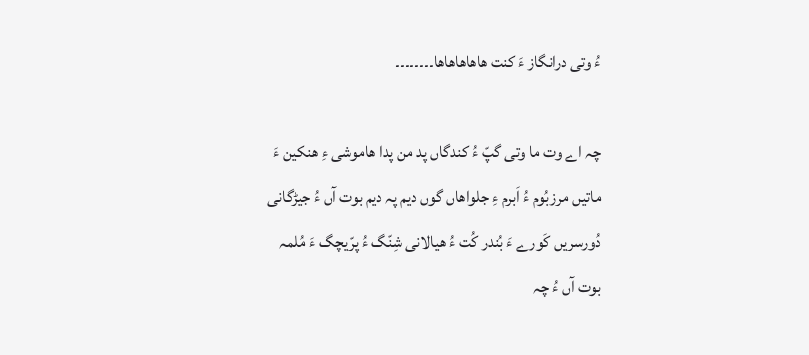ءُ وتی درانگاز ءَ کنت ھاھاھاھاھا۔۔۔۔۔۔۔۔

چہ اے وت ما وتی گپّ ءُ کندگاں پد من پدا ھاموشی ءِ ھنکین ءَ ماتیں مرزبُوم ءُ اَبرم ءِ جلواھاں گوں دیم پہ دیم بوت آں ءُ جیڑگانی دُورسریں کَورے ءَ بُندر کُت ءُ ھیالانی شِنّگ ءُ پرّیچگ ءَ مُلمہ بوت آں ءُ چہ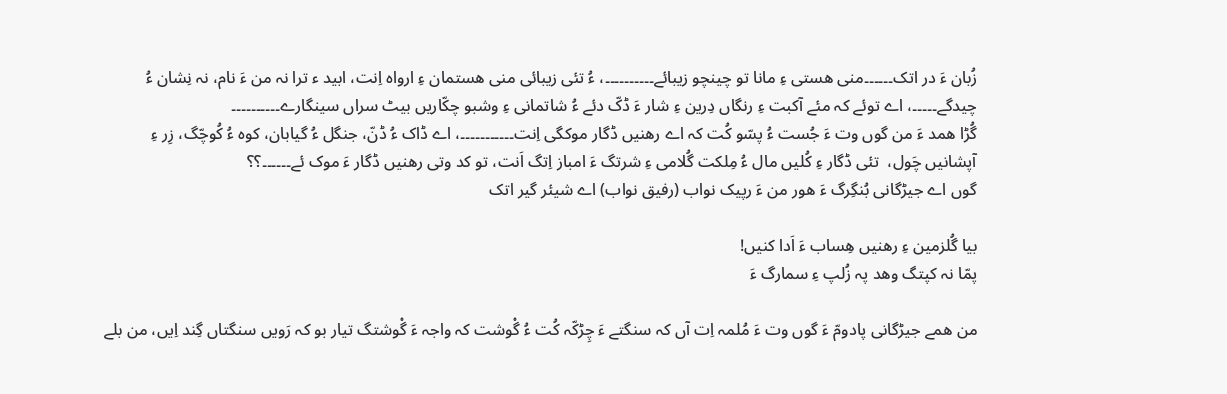زُبان ءَ در اتک۔۔۔۔۔۔منی ھستی ءِ مانا تو چینچو زیبائے۔۔۔۔۔۔۔۔۔۔، ءُ تئی زیبائی منی ھستمان ءِ ارواہ اِنت، ابید ء ترا نہ من ءَ نام، نہ نِشان ءُ چیدگے۔۔۔۔۔، اے توئے کہ مئے آکبت ءِ رنگاں دِرین ءِ شار ءَ ڈکّ دئے ءُ شاتمانی ءِ وشبو چکّاریں بیٹ سراں سینگارے۔۔۔۔۔۔۔۔۔۔
گُڑا ھمد ءَ من گوں وت ءَ جُست ءُ پسّو کُت کہ اے رھنیں ڈگار موکگی اِنت۔۔۔۔۔۔۔۔۔۔۔، اے ڈاک ءُ ڈنّ، جنگل ءُ گیابان، کوہ ءُ کُوچّگ، زِر ءِ آپشانیں چَول،  تئی ڈگار ءِ کُلیں مال ءُ مِلکت گُلامی ءِ شرتگ ءَ امباز اِتگ اَنت، تو کد وتی رھنیں ڈگار ءَ موک ئے۔۔۔۔۔۔؟؟
گوں اے جیڑگانی بُنگِرگ ءَ ھور من ءَ رپیک نواب (رفیق نواب) اے شیئر گیر اتک

بیا گُلزمین ءِ رھنیں ھِساب ءَ اَدا کنیں!
پمّا نہ کپتگ وھد پہ زُلپ ءِ سمارگ ءَ

من ھمے جیڑگانی پادومّ ءَ گوں وت ءَ مُلمہ اِت آں کہ سنگتے ءَ چِڑکّہ کُت ءُ گْوشت کہ واجہ ءَ گْوشتگ تیار بو کہ رَویں سنگتاں گِند اِیں، من بلے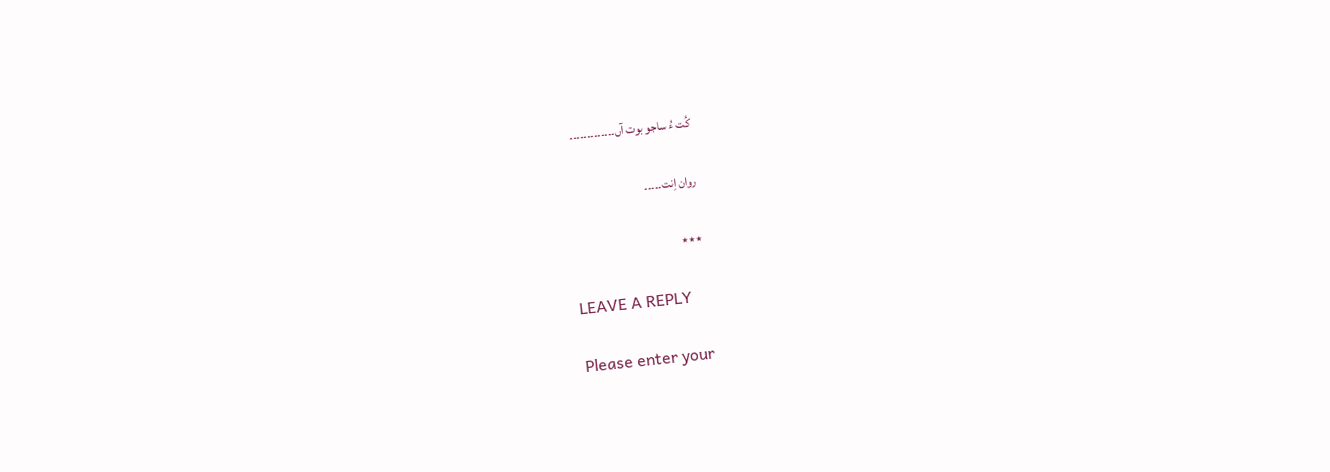کُت ءُ ساجو بوت آں۔۔۔۔۔۔۔۔۔۔۔۔۔

روان اِنت۔۔۔۔۔

٭٭٭

LEAVE A REPLY

Please enter your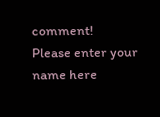comment!
Please enter your name here